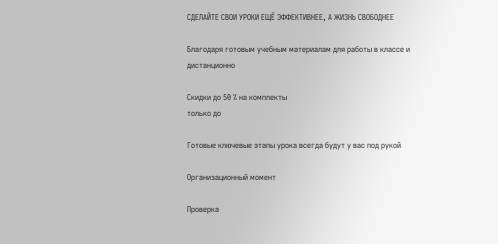СДЕЛАЙТЕ СВОИ УРОКИ ЕЩЁ ЭФФЕКТИВНЕЕ, А ЖИЗНЬ СВОБОДНЕЕ

Благодаря готовым учебным материалам для работы в классе и дистанционно

Скидки до 50 % на комплекты
только до

Готовые ключевые этапы урока всегда будут у вас под рукой

Организационный момент

Проверка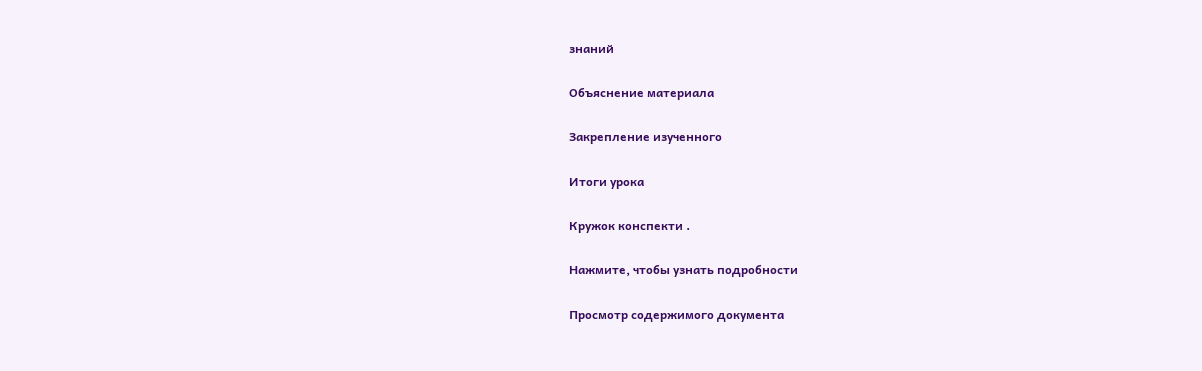знаний

Объяснение материала

Закрепление изученного

Итоги урока

Кружок конспекти .

Нажмите, чтобы узнать подробности

Просмотр содержимого документа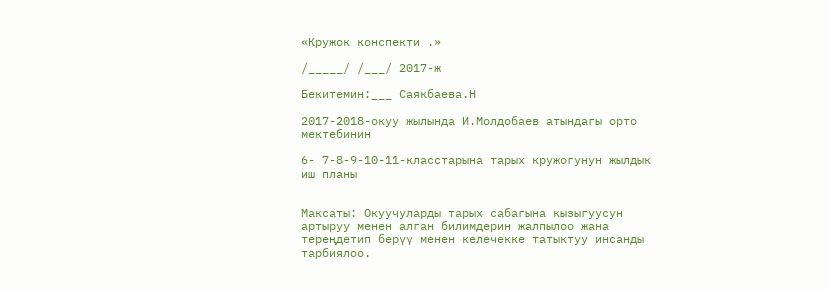«Кружок конспекти .»

/_____/ /___/ 2017-ж

Бекитемин:___ Саякбаева.Н

2017-2018-окуу жылында И.Молдобаев атындагы орто мектебинин

6- 7-8-9-10-11-класстарына тарых кружогунун жылдык иш планы


Максаты: Окуучуларды тарых сабагына кызыгуусун артыруу менен алган билимдерин жалпылоо жана тереңдетип берүү менен келечекке татыктуу инсанды тарбиялоо.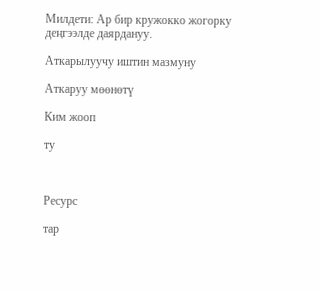Милдети: Ар бир кружокко жогорку деңгээлде даярдануу.

Аткарылуучу иштин мазмуну

Аткаруу мөөнөтү

Ким жооп

ту



Ресурс

тар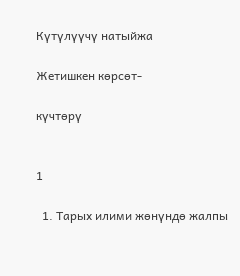Күтүлүүчү натыйжа

Жетишкен көрсөт-

күчтөрү


1

  1. Тарых илими жөнүндө жалпы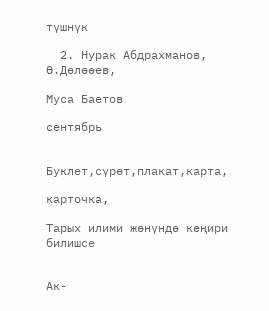түшнүк

  2. Нурак Абдрахманов, Ѳ.Дѳлѳѳев,

Муса Баетов

сентябрь


Буклет,сүрөт,плакат,карта,

карточка,

Тарых илими жөнүндө кеңири билишсе


Ак-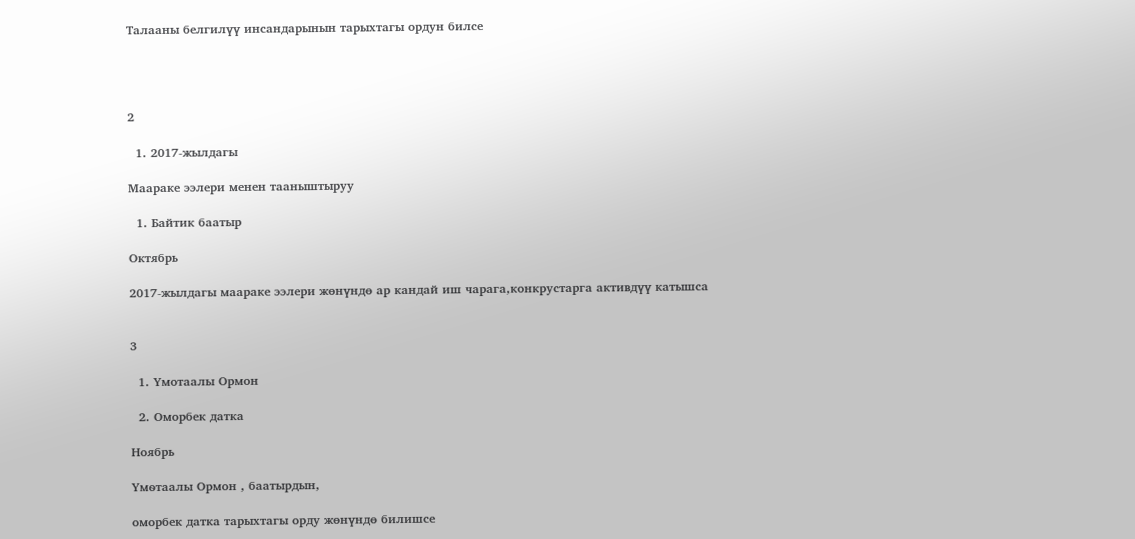Талааны белгилүү инсандарынын тарыхтагы ордун билсе




2

  1. 2017-жылдагы

Маараке ээлери менен тааныштыруу

  1. Байтик баатыр

Октябрь

2017-жылдагы маараке ээлери жөнүндө ар кандай иш чарага,конкрустарга активдүү катышса


3

  1. Үмотаалы Ормон

  2. Оморбек датка

Ноябрь

Үмѳтаалы Ормон , баатырдын,

оморбек датка тарыхтагы орду жөнүндө билишсе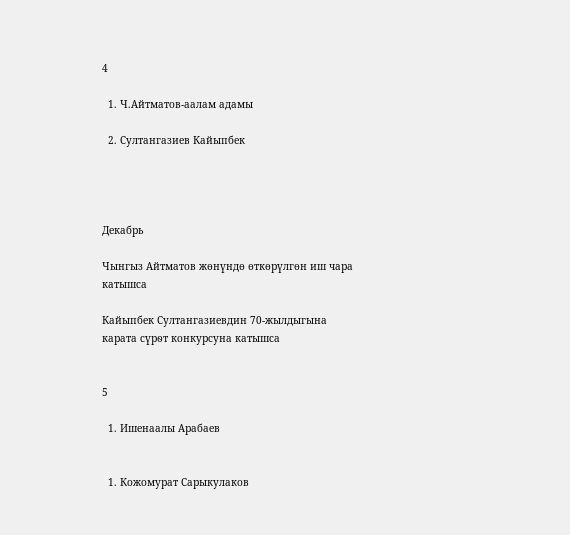4

  1. Ч.Айтматов-аалам адамы

  2. Султангазиев Кайыпбек




Декабрь

Чынгыз Айтматов жөнүндө өткөрүлгөн иш чара катышса

Кайыпбек Султангазиевдин 70-жылдыгына карата сүрѳт конкурсуна катышса


5

  1. Ишенаалы Арабаев


  1. Кожомурат Сарыкулаков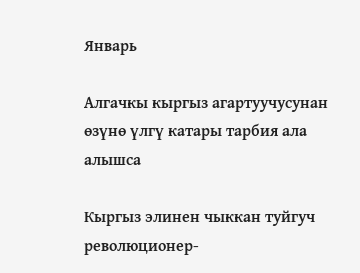Январь

Алгачкы кыргыз агартуучусунан өзүнө үлгү катары тарбия ала алышса

Кыргыз элинен чыккан туйгуч революционер-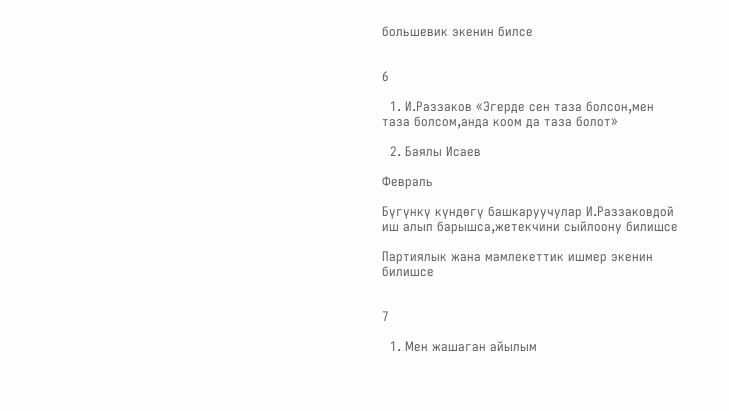большевик экенин билсе


6

  1. И.Раззаков «Эгерде сен таза болсон,мен таза болсом,анда коом да таза болот»

  2. Баялы Исаев

Февраль

Бүгүнкү күндөгү башкаруучулар И.Раззаковдой иш алып барышса,жетекчини сыйлоону билишсе

Партиялык жана мамлекеттик ишмер экенин билишсе


7

  1. Мен жашаган айылым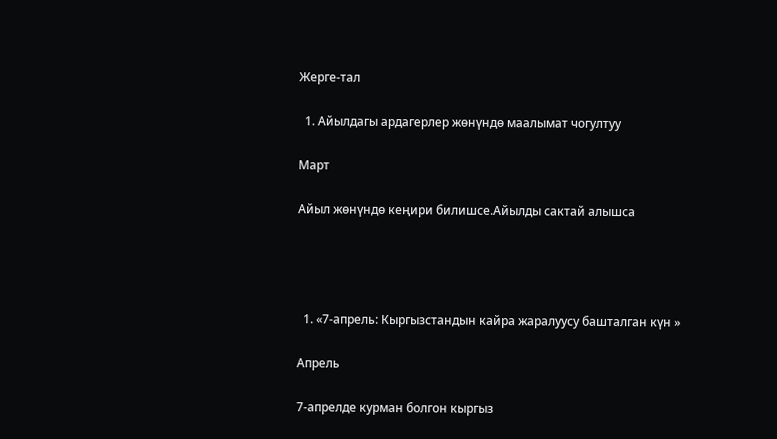Жерге-тал

  1. Айылдагы ардагерлер жѳнүндѳ маалымат чогултуу

Март

Айыл жөнүндө кеңири билишсе.Айылды сактай алышса




  1. «7-апрель: Кыргызстандын кайра жаралуусу башталган күн »

Апрель

7-апрелде курман болгон кыргыз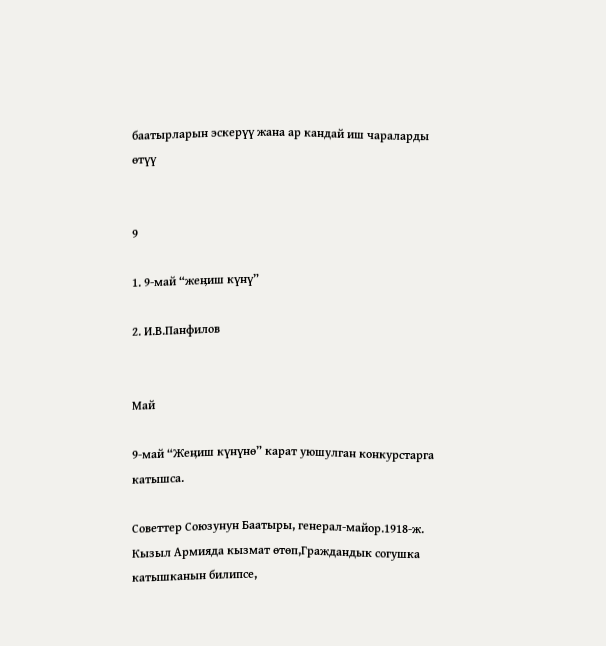баатырларын эскерүү жана ар кандай иш чараларды өтүү


9

1. 9-май “жеӊиш күнү”

2. И.В.Панфилов


Май

9-май “Жеӊиш күнүнѳ” карат уюшулган конкурстарга катышса.

Советтер Союзунун Баатыры, генерал-майор.1918-ж. Кызыл Армияда кызмат ѳтѳп,Граждандык согушка катышканын билипсе,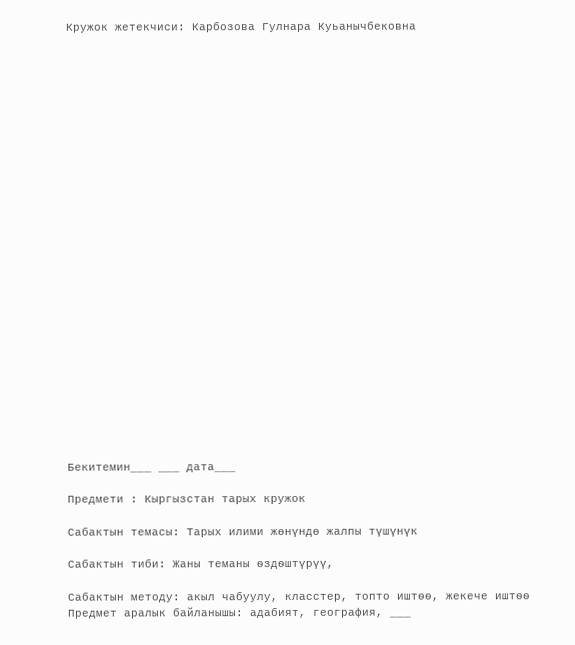Кружок жетекчиси: Карбозова Гулнара Куьанычбековна


























Бекитемин___ ___ дата___

Предмети : Кыргызстан тарых кружок

Сабактын темасы: Тарых илими жөнүндө жалпы түшүнүк

Сабактын тиби: Жаны теманы ѳздѳштүрүү,

Сабактын методу: акыл чабуулу, класстер, топто иштѳѳ, жекече иштѳѳ Предмет аралык байланышы: адабият, география, ___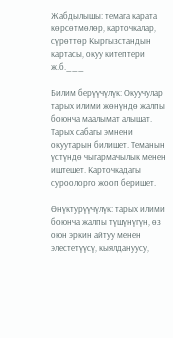Жабдылышы: темага карата кѳрсѳтмѳлѳр, карточкалар, сүрѳттѳр Кыргызстандын картасы, окуу китептери ж.б.___

Билим берүүчүлүк: Окуучулар тарых илими жөнүндө жалпы боюнча маалымат алышат. Тарых сабагы эмнени окуутарын билишет. Теманын үстүндө чыгармачылык менен иштешет. Карточкадагы суроолорго жооп беришет.

Ѳнүктурүүчүлүк: тарых илими боюнча жалпы түшүнүгүн, ѳз оюн эркин айтуу менен элестетүүсү, кыялдануусу,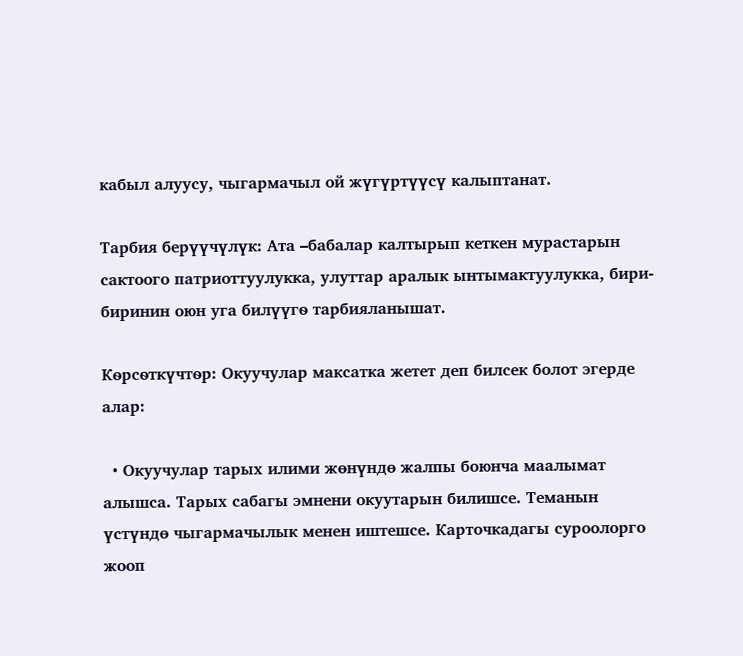кабыл алуусу, чыгармачыл ой жүгүртүүсү калыптанат.

Тарбия берүүчүлүк: Ата –бабалар калтырып кеткен мурастарын сактоого патриоттуулукка, улуттар аралык ынтымактуулукка, бири-биринин оюн уга билүүгѳ тарбияланышат.

Кѳрсѳткүчтѳр: Окуучулар максатка жетет деп билсек болот эгерде алар:

  • Окуучулар тарых илими жөнүндө жалпы боюнча маалымат алышса. Тарых сабагы эмнени окуутарын билишсе. Теманын үстүндө чыгармачылык менен иштешсе. Карточкадагы суроолорго жооп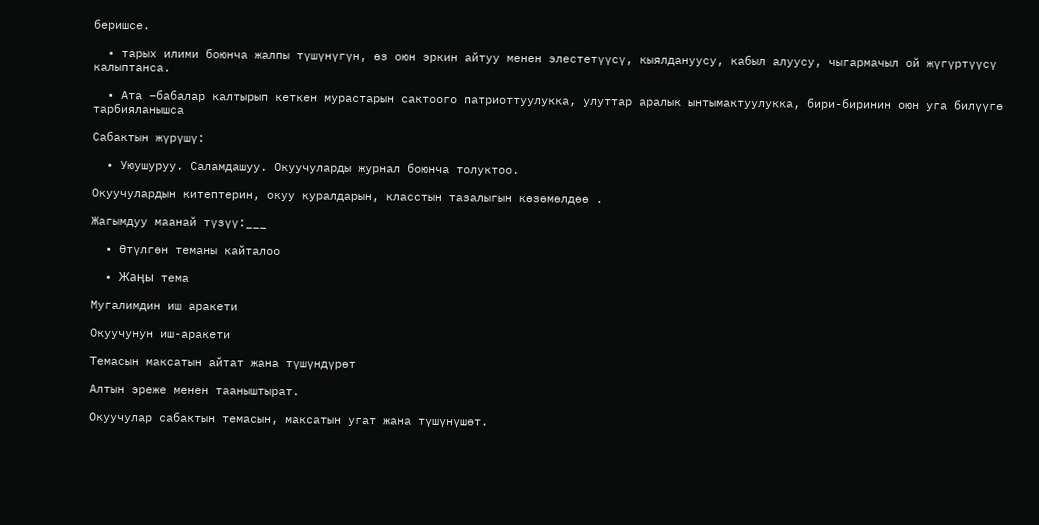беришсе.

  • тарых илими боюнча жалпы түшүнүгүн, ѳз оюн эркин айтуу менен элестетүүсү, кыялдануусу, кабыл алуусу, чыгармачыл ой жүгүртүүсү калыптанса.

  • Ата –бабалар калтырып кеткен мурастарын сактоого патриоттуулукка, улуттар аралык ынтымактуулукка, бири-биринин оюн уга билүүгѳ тарбияланышса

Сабактын жүрүшү:

  • Уюушуруу. Саламдашуу. Окуучуларды журнал боюнча толуктоо.

Окуучулардын китептерин, окуу куралдарын, класстын тазалыгын кѳзѳмѳлдѳѳ .

Жагымдуу маанай түзүү:___

  • Ѳтүлгѳн теманы кайталоо

  • Жаӊы тема

Мугалимдин иш аракети

Окуучунун иш-аракети

Темасын максатын айтат жана түшүндүрѳт

Алтын эреже менен тааныштырат.

Окуучулар сабактын темасын, максатын угат жана түшүнүшѳт.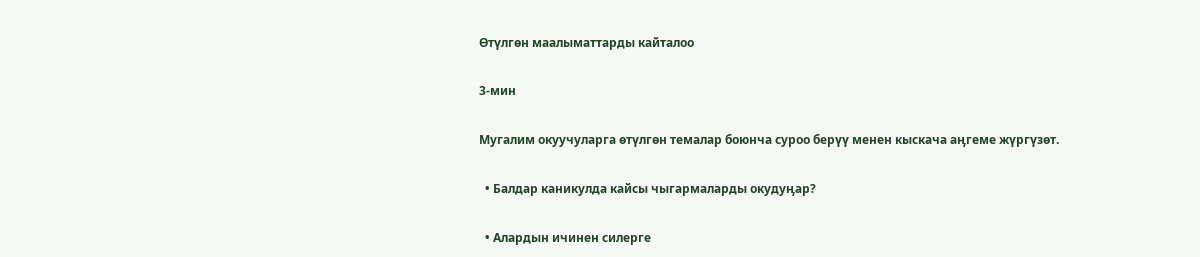Ѳтүлгѳн маалыматтарды кайталоо

3-мин

Мугалим окуучуларга ѳтүлгѳн темалар боюнча суроо берүү менен кыскача аӊгеме жүргүзѳт.

  • Балдар каникулда кайсы чыгармаларды окудуӊар?

  • Алардын ичинен силерге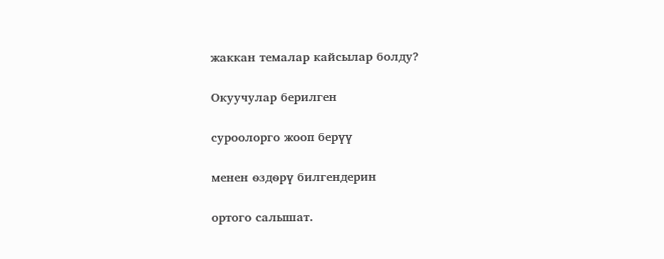жаккан темалар кайсылар болду?

Окуучулар берилген

суроолорго жооп берүү

менен ѳздѳрү билгендерин

ортого салышат.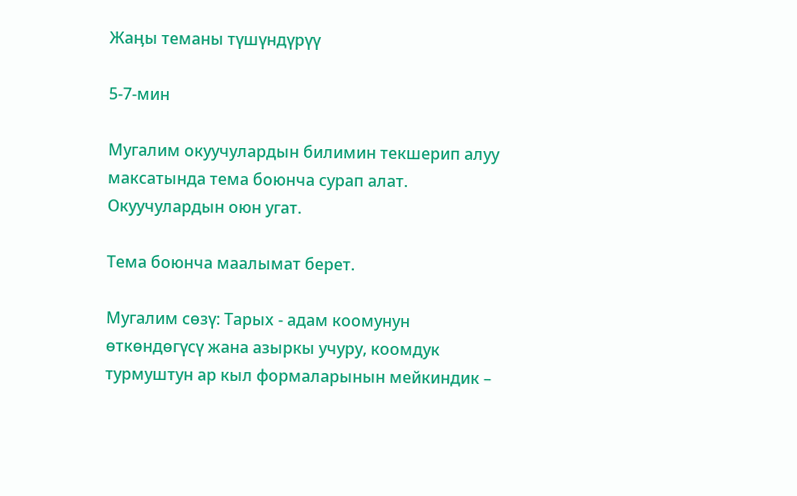Жаӊы теманы түшүндүрүү

5-7-мин

Мугалим окуучулардын билимин текшерип алуу максатында тема боюнча сурап алат. Окуучулардын оюн угат.

Тема боюнча маалымат берет.

Мугалим сѳзү: Тарых - адам коомунун ѳткѳндѳгүсү жана азыркы учуру, коомдук турмуштун ар кыл формаларынын мейкиндик –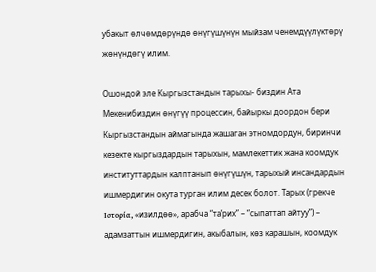убакыт ѳлчѳмдѳрүндѳ ѳнүгүшүнүн мыйзам ченемдүүлүктѳрү жѳнүндѳгү илим.

Ошондой эле Кыргызстандын тарыхы- биздин Ата Мекенибиздин ѳнүгүү процессин, байыркы доордон бери Кыргызстандын аймагында жашаган этномдордун, биринчи кезекте кыргыздардын тарыхын, мамлекеттик жана коомдук институттардын калптанып ѳнүгүшүн, тарыхый инсандардын ишмердигин окута турган илим десек болот. Тарых (грекче Ιστορία, «изилдөө», арабча “та’рих” – “сыпаттап айтуу”) – адамзаттын ишмердигин, акыбалын, көз карашын, коомдук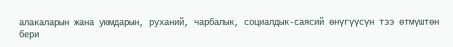алакаларын жана уюмдарын, руханий, чарбалык, социалдык-саясий өнүгүүсүн тээ өтмүштөн бери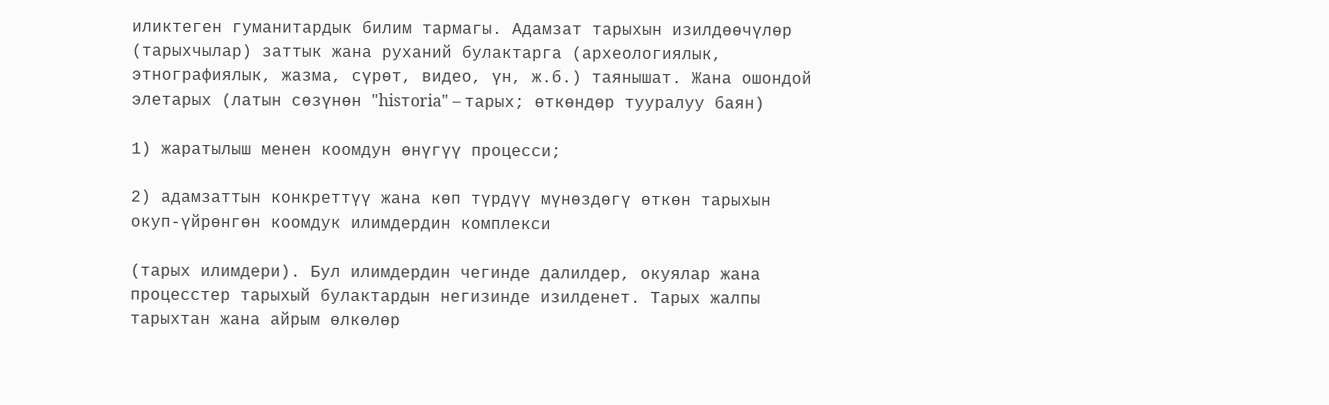иликтеген гуманитардык билим тармагы. Адамзат тарыхын изилдөөчүлөр (тарыхчылар) заттык жана руханий булактарга (археологиялык, этнографиялык, жазма, сүрөт, видео, үн, ж.б.) таянышат. Жана ошондой элетарых (латын сөзүнөн "hisтoria" – тарых; өткөндөр тууралуу баян)

1) жаратылыш менен коомдун өнүгүү процесси;

2) адамзаттын конкреттүү жана көп түрдүү мүнөздөгү өткөн тарыхын окуп-үйрөнгөн коомдук илимдердин комплекси

(тарых илимдери). Бул илимдердин чегинде далилдер, окуялар жана процесстер тарыхый булактардын негизинде изилденет. Тарых жалпы тарыхтан жана айрым өлкөлөр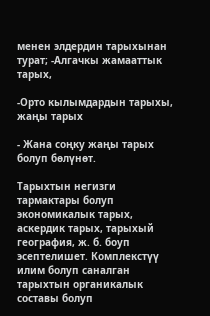менен элдердин тарыхынан турат; -Алгачкы жамааттык тарых,

-Орто кылымдардын тарыхы, жаңы тарых

- Жана соңку жаңы тарых болуп бөлүнөт.

Тарыхтын негизги тармактары болуп экономикалык тарых, аскердик тарых, тарыхый география, ж. б. боуп эсептелишет. Комплекстүү илим болуп саналган тарыхтын органикалык составы болуп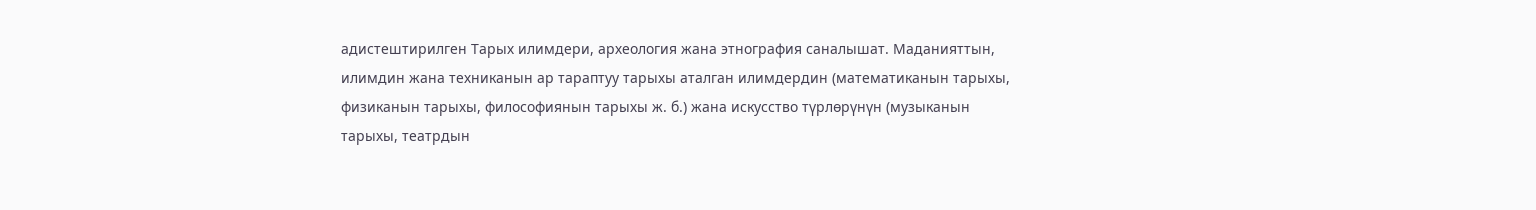адистештирилген Тарых илимдери, археология жана этнография саналышат. Маданияттын, илимдин жана техниканын ар тараптуу тарыхы аталган илимдердин (математиканын тарыхы, физиканын тарыхы, философиянын тарыхы ж. б.) жана искусство түрлөрүнүн (музыканын тарыхы, театрдын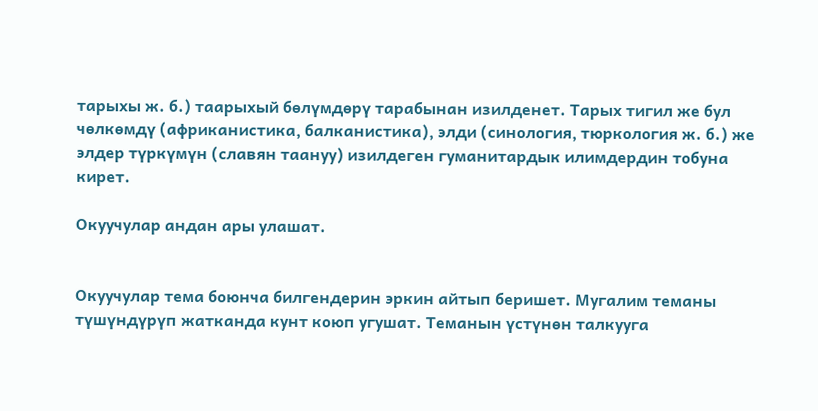тарыхы ж. б.) таарыхый бөлүмдөрү тарабынан изилденет. Тарых тигил же бул чөлкөмдү (африканистика, балканистика), элди (синология, тюркология ж. б.) же элдер түркүмүн (славян таануу) изилдеген гуманитардык илимдердин тобуна кирет.

Окуучулар андан ары улашат.


Окуучулар тема боюнча билгендерин эркин айтып беришет. Мугалим теманы түшүндүрүп жатканда кунт коюп угушат. Теманын үстүнѳн талкууга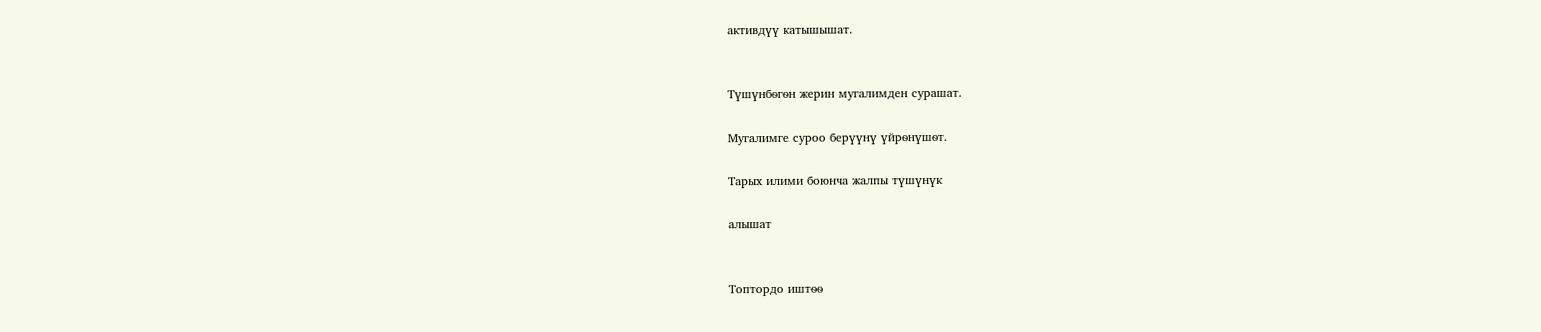активдүү катышышат.


Түшүнбѳгѳн жерин мугалимден сурашат.

Мугалимге суроо берүүнү үйрѳнүшѳт.

Тарых илими боюнча жалпы түшүнүк

алышат


Топтордо иштѳѳ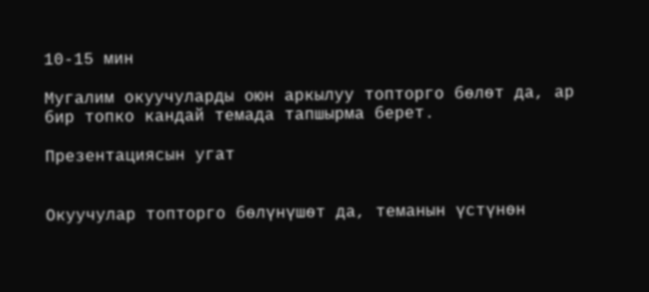10-15 мин

Мугалим окуучуларды оюн аркылуу топторго бѳлѳт да, ар бир топко кандай темада тапшырма берет.

Презентациясын угат


Окуучулар топторго бѳлүнүшѳт да, теманын үстүнѳн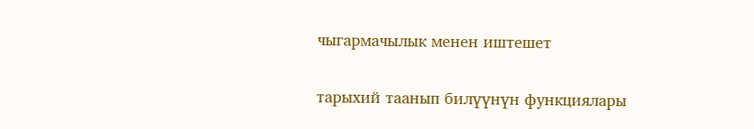чыгармачылык менен иштешет

тарыхий таанып билүүнүн функциялары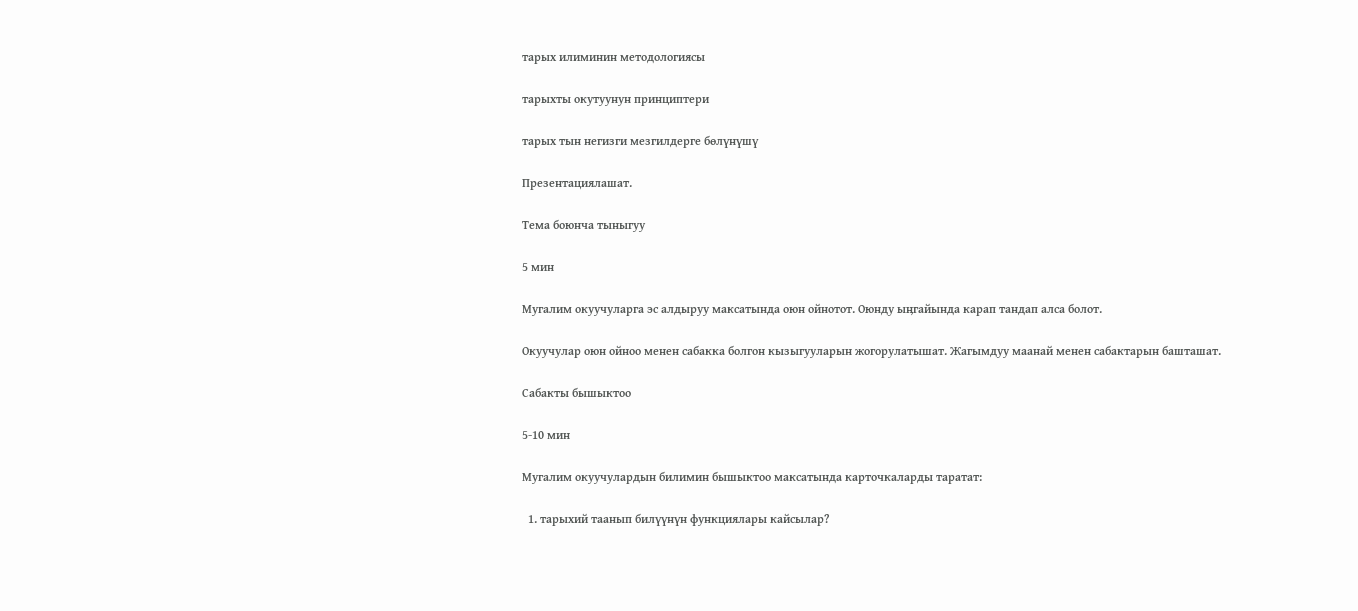тарых илиминин методологиясы

тарыхты окутуунун принциптери

тарых тын негизги мезгилдерге бѳлүнүшү

Презентациялашат.

Тема боюнча тыныгуу

5 мин

Мугалим окуучуларга эс алдыруу максатында оюн ойнотот. Оюнду ыӊгайында карап тандап алса болот.

Окуучулар оюн ойноо менен сабакка болгон кызыгууларын жогорулатышат. Жагымдуу маанай менен сабактарын башташат.

Сабакты бышыктоо

5-10 мин

Мугалим окуучулардын билимин бышыктоо максатында карточкаларды таратат:

  1. тарыхий таанып билүүнүн функциялары кайсылар?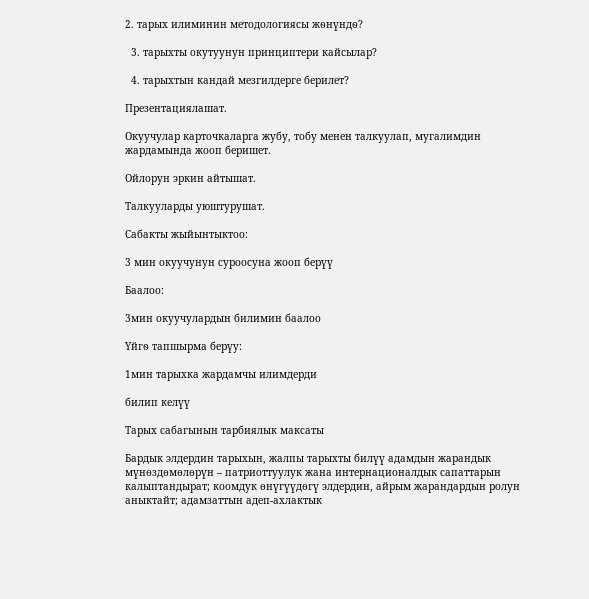2. тарых илиминин методологиясы жѳнүндѳ?

  3. тарыхты окутуунун принциптери кайсылар?

  4. тарыхтын кандай мезгилдерге берилет?

Презентациялашат.

Окуучулар карточкаларга жубу, тобу менен талкуулап, мугалимдин жардамында жооп беришет.

Ойлорун эркин айтышат.

Талкууларды уюштурушат.

Сабакты жыйынтыктоо:

3 мин окуучунун суроосуна жооп берүү

Баалоо:

3мин окуучулардын билимин баалоо

Үйгѳ тапшырма берүу:

1мин тарыхка жардамчы илимдерди

билип келүү

Тарых сабагынын тарбиялык максаты

Бардык элдердин тарыхын, жалпы тарыхты билүү адамдын жарандык мүнөздөмөлөрүн – патриоттуулук жана интернационалдык сапаттарын калыптандырат; коомдук өнүгүүдөгү элдердин, айрым жарандардын ролун аныктайт; адамзаттын адеп-ахлактык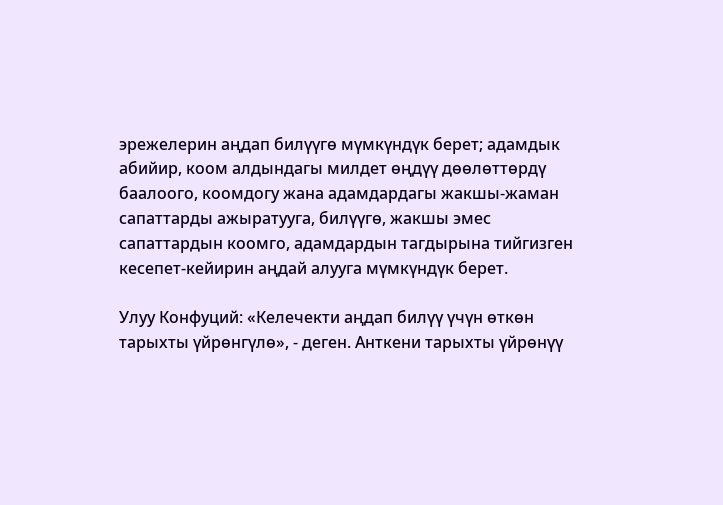эрежелерин аңдап билүүгө мүмкүндүк берет; адамдык абийир, коом алдындагы милдет өңдүү дөөлөттөрдү баалоого, коомдогу жана адамдардагы жакшы-жаман сапаттарды ажыратууга, билүүгө, жакшы эмес сапаттардын коомго, адамдардын тагдырына тийгизген кесепет-кейирин аңдай алууга мүмкүндүк берет.

Улуу Конфуций: «Келечекти аңдап билүү үчүн өткөн тарыхты үйрөнгүлө», - деген. Анткени тарыхты үйрөнүү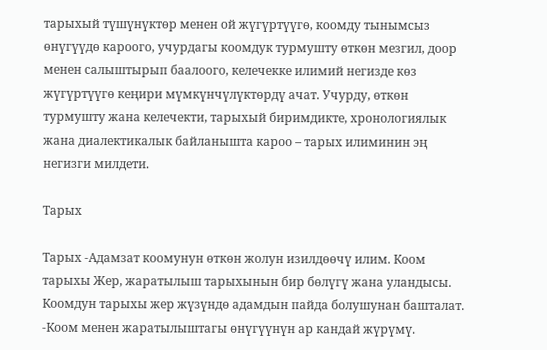тарыхый түшүнүктөр менен ой жүгүртүүгө, коомду тынымсыз өнүгүүдө кароого, учурдагы коомдук турмушту өткөн мезгил, доор менен салыштырып баалоого, келечекке илимий негизде көз жүгүртүүгө кеңири мүмкүнчүлүктөрдү ачат. Учурду, өткөн турмушту жана келечекти, тарыхый биримдикте, хронологиялык жана диалектикалык байланышта кароо – тарых илиминин эң негизги милдети.

Тарых

Тарых -Адамзат коомунун өткөн жолун изилдөөчү илим. Коом тарыхы Жер, жаратылыш тарыхынын бир бөлүгү жана уландысы. Коомдун тарыхы жер жүзүндө адамдын пайда болушунан башталат.
-Коом менен жаратылыштагы өнүгүүнүн ар кандай жүрүмү.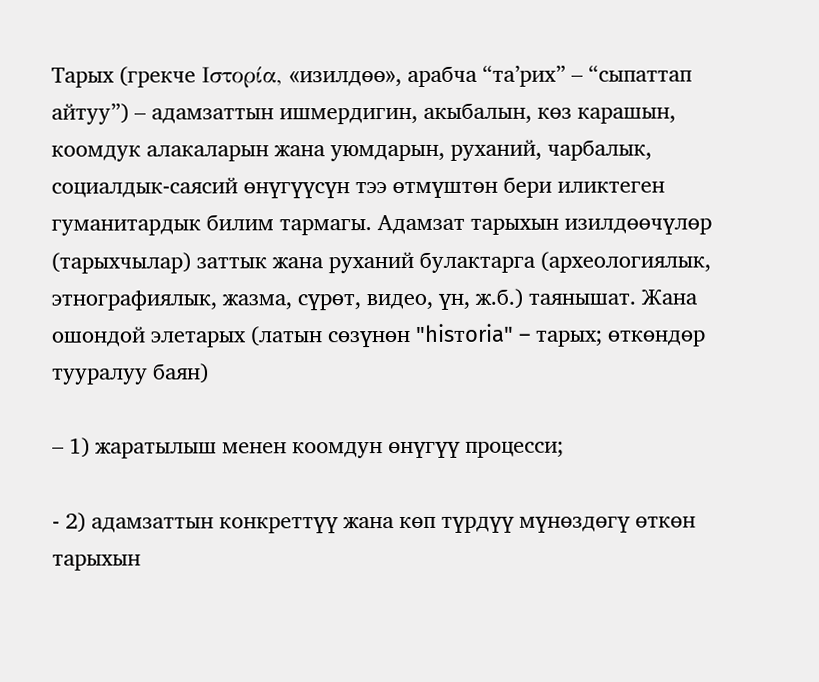Тарых (грекче Ιστορία, «изилдөө», арабча “та’рих” – “сыпаттап айтуу”) – адамзаттын ишмердигин, акыбалын, көз карашын, коомдук алакаларын жана уюмдарын, руханий, чарбалык, социалдык-саясий өнүгүүсүн тээ өтмүштөн бери иликтеген гуманитардык билим тармагы. Адамзат тарыхын изилдөөчүлөр (тарыхчылар) заттык жана руханий булактарга (археологиялык, этнографиялык, жазма, сүрөт, видео, үн, ж.б.) таянышат. Жана ошондой элетарых (латын сөзүнөн "hisтoria" – тарых; өткөндөр тууралуу баян)

– 1) жаратылыш менен коомдун өнүгүү процесси;

- 2) адамзаттын конкреттүү жана көп түрдүү мүнөздөгү өткөн тарыхын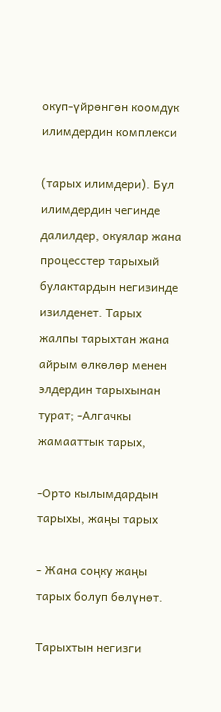окуп-үйрөнгөн коомдук илимдердин комплекси

(тарых илимдери). Бул илимдердин чегинде далилдер, окуялар жана процесстер тарыхый булактардын негизинде изилденет. Тарых жалпы тарыхтан жана айрым өлкөлөр менен элдердин тарыхынан турат; -Алгачкы жамааттык тарых,

-Орто кылымдардын тарыхы, жаңы тарых

- Жана соңку жаңы тарых болуп бөлүнөт.

Тарыхтын негизги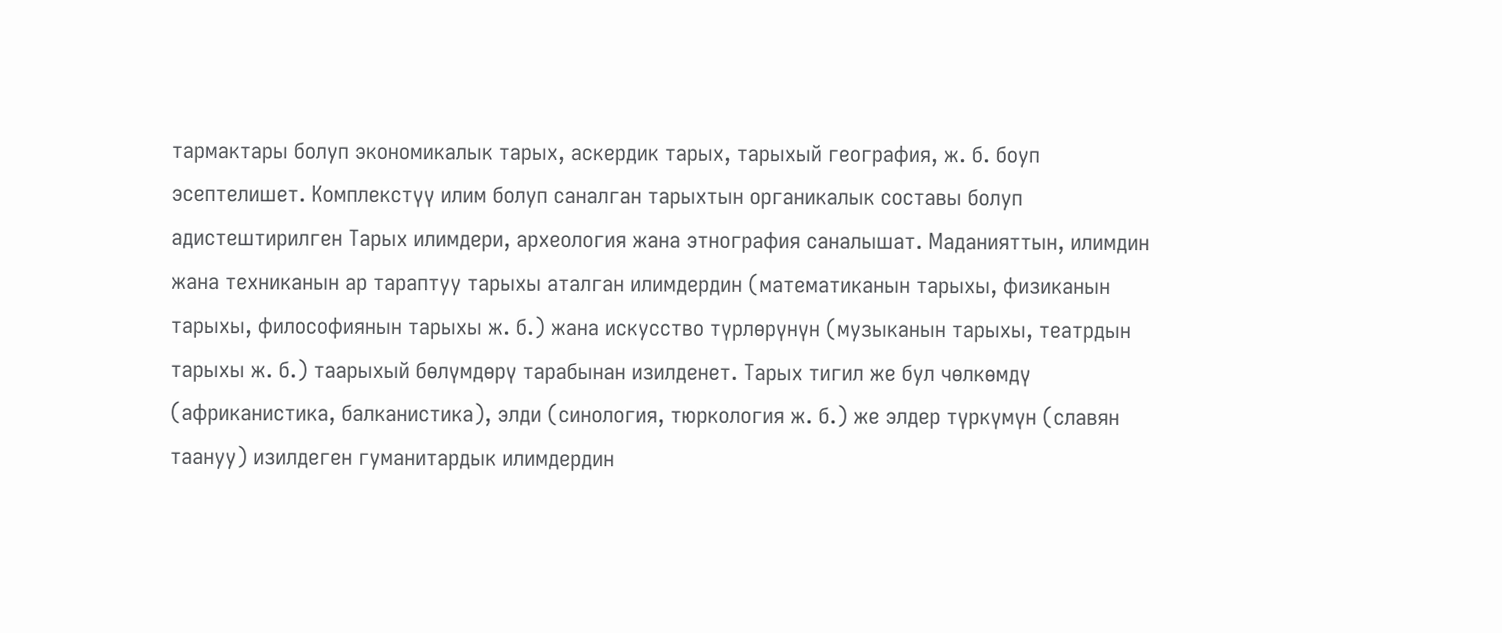тармактары болуп экономикалык тарых, аскердик тарых, тарыхый география, ж. б. боуп эсептелишет. Комплекстүү илим болуп саналган тарыхтын органикалык составы болуп адистештирилген Тарых илимдери, археология жана этнография саналышат. Маданияттын, илимдин жана техниканын ар тараптуу тарыхы аталган илимдердин (математиканын тарыхы, физиканын тарыхы, философиянын тарыхы ж. б.) жана искусство түрлөрүнүн (музыканын тарыхы, театрдын тарыхы ж. б.) таарыхый бөлүмдөрү тарабынан изилденет. Тарых тигил же бул чөлкөмдү (африканистика, балканистика), элди (синология, тюркология ж. б.) же элдер түркүмүн (славян таануу) изилдеген гуманитардык илимдердин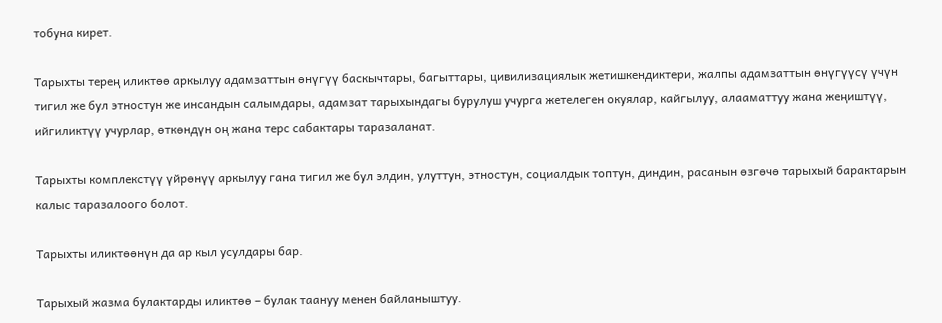тобуна кирет.

Тарыхты терең иликтөө аркылуу адамзаттын өнүгүү баскычтары, багыттары, цивилизациялык жетишкендиктери, жалпы адамзаттын өнүгүүсү үчүн тигил же бул этностун же инсандын салымдары, адамзат тарыхындагы бурулуш учурга жетелеген окуялар, кайгылуу, алааматтуу жана жеңиштүү, ийгиликтүү учурлар, өткөндүн оң жана терс сабактары таразаланат.

Тарыхты комплекстүү үйрөнүү аркылуу гана тигил же бул элдин, улуттун, этностун, социалдык топтун, диндин, расанын өзгөчө тарыхый барактарын калыс таразалоого болот.

Тарыхты иликтөөнүн да ар кыл усулдары бар.

Тарыхый жазма булактарды иликтөө – булак таануу менен байланыштуу.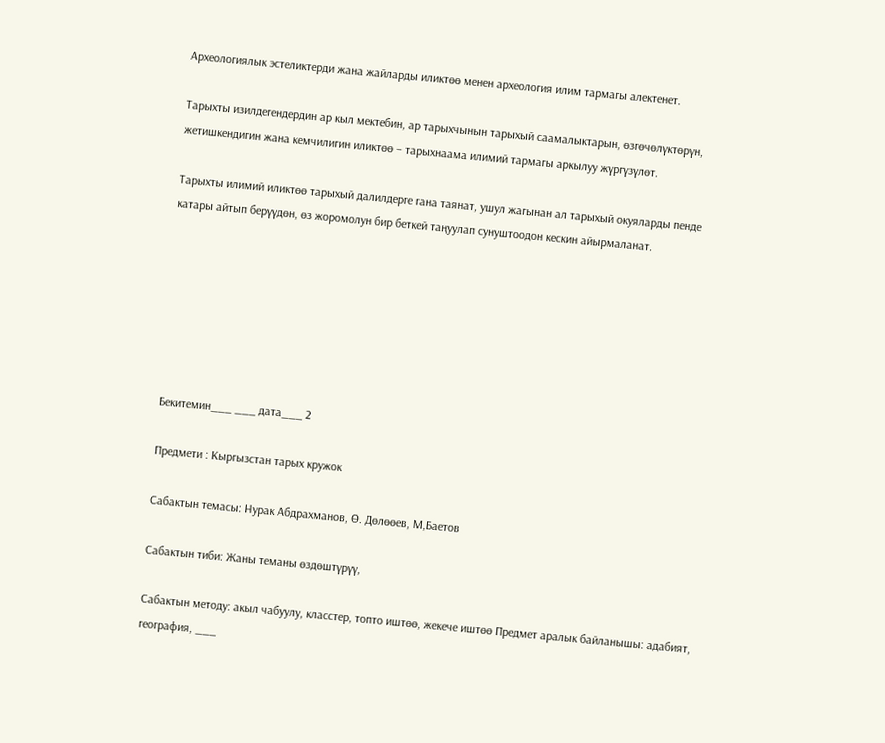Археологиялык эстеликтерди жана жайларды иликтөө менен археология илим тармагы алектенет.

Тарыхты изилдегендердин ар кыл мектебин, ар тарыхчынын тарыхый саамалыктарын, өзгөчөлүктөрүн, жетишкендигин жана кемчилигин иликтөө – тарыхнаама илимий тармагы аркылуу жүргүзүлөт.

Тарыхты илимий иликтөө тарыхый далилдерге гана таянат, ушул жагынан ал тарыхый окуяларды пенде катары айтып берүүдөн, өз жоромолун бир беткей таңуулап сунуштоодон кескин айырмаланат.







Бекитемин___ ___ дата___ 2

Предмети : Кыргызстан тарых кружок

Сабактын темасы: Нурак Абдрахманов, Ѳ. Дѳлѳѳев, М,Баетов

Сабактын тиби: Жаны теманы ѳздѳштүрүү,

Сабактын методу: акыл чабуулу, класстер, топто иштѳѳ, жекече иштѳѳ Предмет аралык байланышы: адабият, география, ___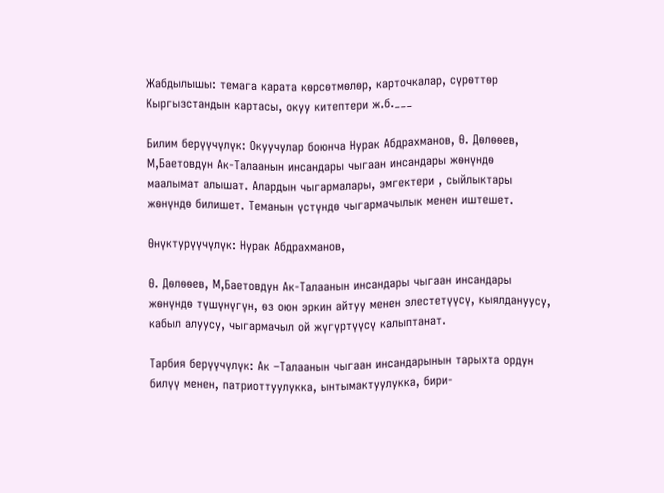Жабдылышы: темага карата кѳрсѳтмѳлѳр, карточкалар, сүрѳттѳр Кыргызстандын картасы, окуу китептери ж.б.___

Билим берүүчүлүк: Окуучулар боюнча Нурак Абдрахманов, Ѳ. Дѳлѳѳев, М,Баетовдун Ак-Талаанын инсандары чыгаан инсандары жѳнүндѳ маалымат алышат. Алардын чыгармалары, эмгектери , сыйлыктары жѳнүндѳ билишет. Теманын үстүндө чыгармачылык менен иштешет.

Ѳнүктурүүчүлүк: Нурак Абдрахманов,

Ѳ. Дѳлѳѳев, М,Баетовдун Ак-Талаанын инсандары чыгаан инсандары жѳнүндѳ түшүнүгүн, ѳз оюн эркин айтуу менен элестетүүсү, кыялдануусу, кабыл алуусу, чыгармачыл ой жүгүртүүсү калыптанат.

Тарбия берүүчүлүк: Ак –Талаанын чыгаан инсандарынын тарыхта ордун билүү менен, патриоттуулукка, ынтымактуулукка, бири-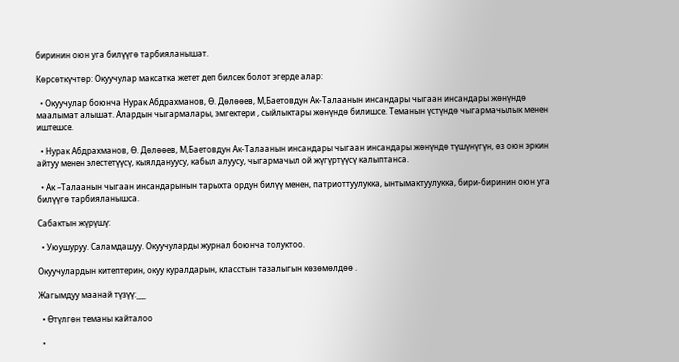биринин оюн уга билүүгѳ тарбияланышат.

Кѳрсѳткүчтѳр: Окуучулар максатка жетет деп билсек болот эгерде алар:

  • Окуучулар боюнча Нурак Абдрахманов, Ѳ. Дѳлѳѳев, М,Баетовдун Ак-Талаанын инсандары чыгаан инсандары жѳнүндѳ маалымат алышат. Алардын чыгармалары, эмгектери , сыйлыктары жѳнүндѳ билишсе. Теманын үстүндө чыгармачылык менен иштешсе.

  • Нурак Абдрахманов, Ѳ. Дѳлѳѳев, М,Баетовдун Ак-Талаанын инсандары чыгаан инсандары жѳнүндѳ түшүнүгүн, ѳз оюн эркин айтуу менен элестетүүсү, кыялдануусу, кабыл алуусу, чыгармачыл ой жүгүртүүсү калыптанса.

  • Ак –Талаанын чыгаан инсандарынын тарыхта ордун билүү менен, патриоттуулукка, ынтымактуулукка, бири-биринин оюн уга билүүгѳ тарбияланышса.

Сабактын жүрүшү:

  • Уюушуруу. Саламдашуу. Окуучуларды журнал боюнча толуктоо.

Окуучулардын китептерин, окуу куралдарын, класстын тазалыгын кѳзѳмѳлдѳѳ .

Жагымдуу маанай түзүү:___

  • Ѳтүлгѳн теманы кайталоо

  •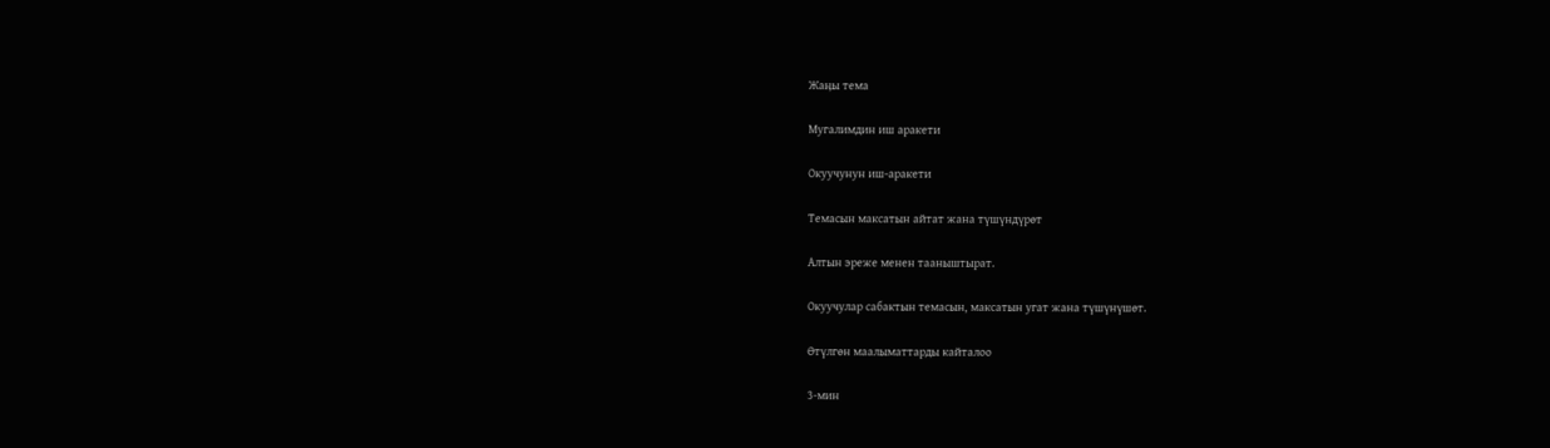Жаӊы тема

Мугалимдин иш аракети

Окуучунун иш-аракети

Темасын максатын айтат жана түшүндүрѳт

Алтын эреже менен тааныштырат.

Окуучулар сабактын темасын, максатын угат жана түшүнүшѳт.

Ѳтүлгѳн маалыматтарды кайталоо

3-мин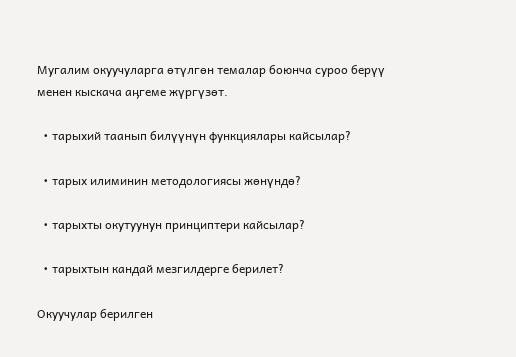Мугалим окуучуларга ѳтүлгѳн темалар боюнча суроо берүү менен кыскача аӊгеме жүргүзѳт.

  • тарыхий таанып билүүнүн функциялары кайсылар?

  • тарых илиминин методологиясы жѳнүндѳ?

  • тарыхты окутуунун принциптери кайсылар?

  • тарыхтын кандай мезгилдерге берилет?

Окуучулар берилген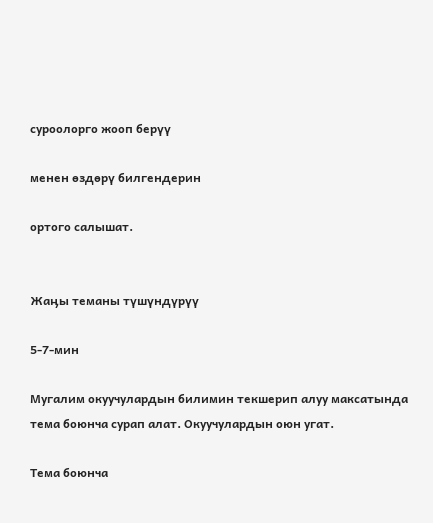суроолорго жооп берүү

менен ѳздѳрү билгендерин

ортого салышат.


Жаӊы теманы түшүндүрүү

5-7-мин

Мугалим окуучулардын билимин текшерип алуу максатында тема боюнча сурап алат. Окуучулардын оюн угат.

Тема боюнча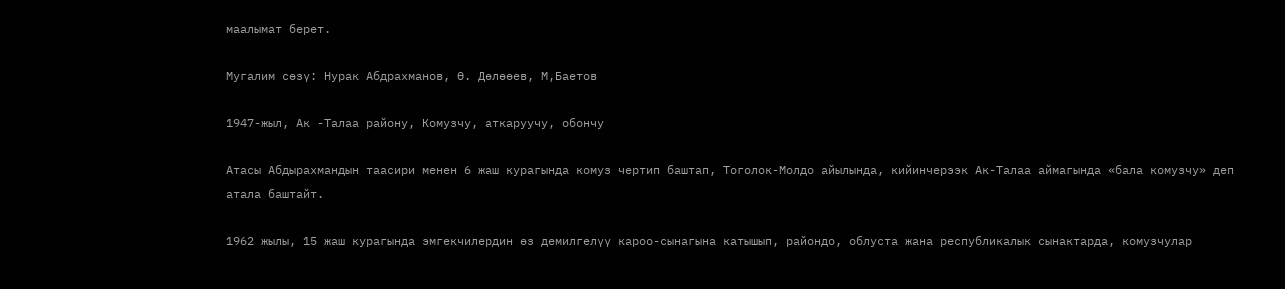маалымат берет.

Мугалим сѳзү: Нурак Абдрахманов, Ѳ. Дѳлѳѳев, М,Баетов

1947-жыл, Ак -Талаа району, Комузчу, аткаруучу, обончу

Атасы Абдырахмандын таасири менен 6 жаш курагында комуз чертип баштап, Тоголок-Молдо айылында, кийинчерээк Ак-Талаа аймагында «бала комузчу» деп атала баштайт.

1962 жылы, 15 жаш курагында эмгекчилердин өз демилгелүү кароо-сынагына катышып, райондо, облуста жана республикалык сынактарда, комузчулар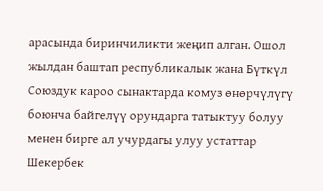арасында биринчиликти жеңип алган. Ошол жылдан баштап республикалык жана Бүткүл Союздук кароо сынактарда комуз өнөрчүлүгү боюнча байгелүү орундарга татыктуу болуу менен бирге ал учурдагы улуу устаттар Шекербек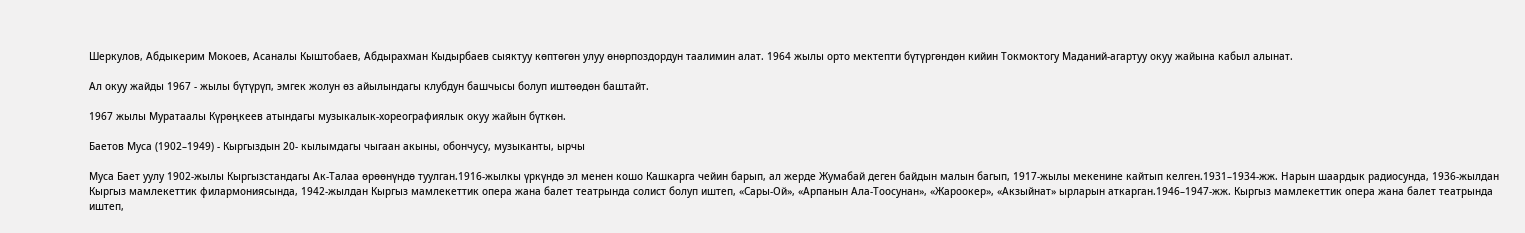Шеркулов, Абдыкерим Мокоев, Асаналы Кыштобаев, Абдырахман Кыдырбаев сыяктуу көптөгөн улуу өнөрпоздордун таалимин алат. 1964 жылы орто мектепти бүтүргөндөн кийин Токмоктогу Маданий-агартуу окуу жайына кабыл алынат.

Ал окуу жайды 1967 - жылы бүтүрүп, эмгек жолун өз айылындагы клубдун башчысы болуп иштөөдөн баштайт.

1967 жылы Муратаалы Күрөңкеев атындагы музыкалык-хореографиялык окуу жайын бүткөн.

Баетов Муса (1902–1949) - Кыргыздын 20- кылымдагы чыгаан акыны, обончусу, музыканты, ырчы

Муса Бает уулу 1902-жылы Кыргызстандагы Ак-Талаа өрөөнүндө туулган.1916-жылкы үркүндө эл менен кошо Кашкарга чейин барып, ал жерде Жумабай деген байдын малын багып, 1917-жылы мекенине кайтып келген.1931–1934-жж. Нарын шаардык радиосунда, 1936-жылдан Кыргыз мамлекеттик филармониясында, 1942-жылдан Кыргыз мамлекеттик опера жана балет театрында солист болуп иштеп, «Сары-Ой», «Арпанын Ала-Тоосунан», «Жароокер», «Акзыйнат» ырларын аткарган.1946–1947-жж. Кыргыз мамлекеттик опера жана балет театрында иштеп,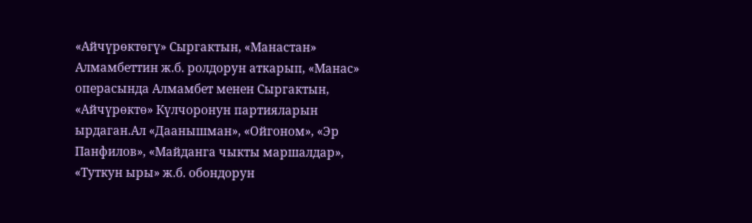«Айчүрөктөгү» Сыргактын, «Манастан» Алмамбеттин ж.б. ролдорун аткарып, «Манас» операсында Алмамбет менен Сыргактын, «Айчүрөктө» Күлчоронун партияларын ырдаган.Ал «Даанышман», «Ойгоном», «Эр Панфилов», «Майданга чыкты маршалдар», «Туткун ыры» ж.б. обондорун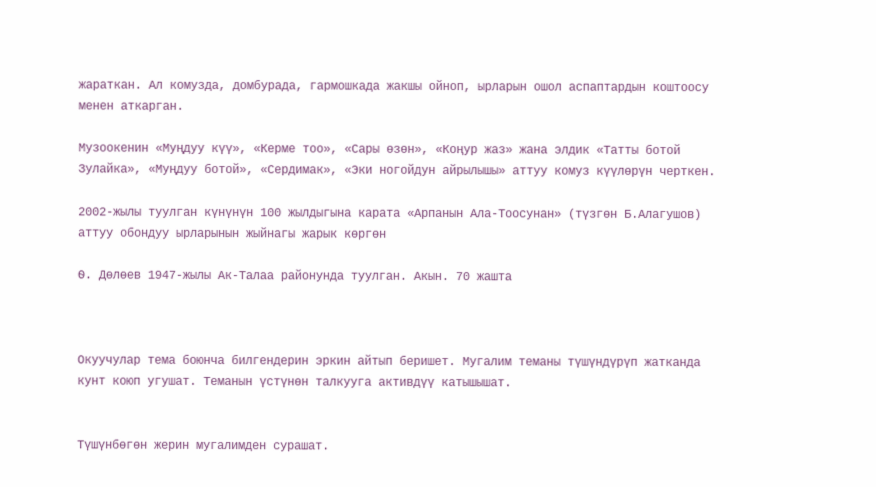жараткан. Ал комузда, домбурада, гармошкада жакшы ойноп, ырларын ошол аспаптардын коштоосу менен аткарган.

Музоокенин «Муңдуу күү», «Керме тоо», «Сары өзөн», «Коңур жаз» жана элдик «Татты ботой Зулайка», «Муңдуу ботой», «Сердимак», «Эки ногойдун айрылышы» аттуу комуз күүлөрүн черткен.

2002-жылы туулган күнүнүн 100 жылдыгына карата «Арпанын Ала-Тоосунан» (түзгөн Б.Алагушов) аттуу обондуу ырларынын жыйнагы жарык көргөн

Ѳ. Дѳлѳев 1947-жылы Ак-Талаа районунда туулган. Акын. 70 жашта



Окуучулар тема боюнча билгендерин эркин айтып беришет. Мугалим теманы түшүндүрүп жатканда кунт коюп угушат. Теманын үстүнѳн талкууга активдүү катышышат.


Түшүнбѳгѳн жерин мугалимден сурашат.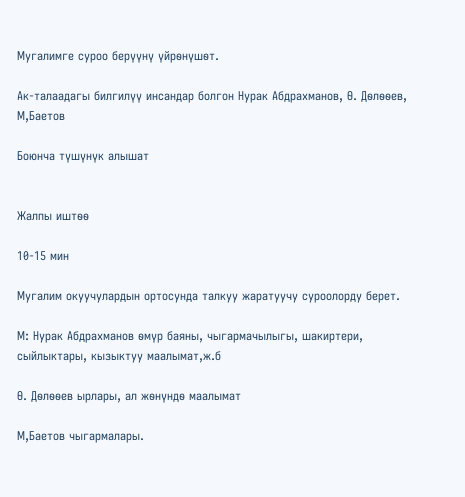Мугалимге суроо берүүнү үйрѳнүшѳт.

Ак-талаадагы билгилүү инсандар болгон Нурак Абдрахманов, Ѳ. Дѳлѳѳев, М,Баетов

Боюнча түшүнүк алышат


Жалпы иштѳѳ

10-15 мин

Мугалим окуучулардын ортосунда талкуу жаратуучу суроолорду берет.

М: Нурак Абдрахманов ѳмүр баяны, чыгармачылыгы, шакиртери, сыйлыктары, кызыктуу маалымат,ж.б

Ѳ. Дѳлѳѳев ырлары, ал жѳнүндѳ маалымат

М,Баетов чыгармалары.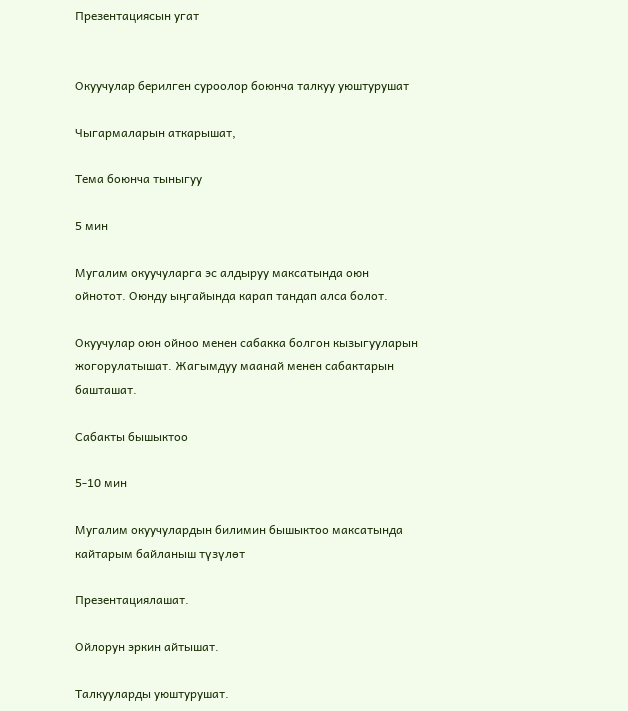Презентациясын угат


Окуучулар берилген суроолор боюнча талкуу уюштурушат

Чыгармаларын аткарышат,

Тема боюнча тыныгуу

5 мин

Мугалим окуучуларга эс алдыруу максатында оюн ойнотот. Оюнду ыӊгайында карап тандап алса болот.

Окуучулар оюн ойноо менен сабакка болгон кызыгууларын жогорулатышат. Жагымдуу маанай менен сабактарын башташат.

Сабакты бышыктоо

5-10 мин

Мугалим окуучулардын билимин бышыктоо максатында кайтарым байланыш түзүлѳт

Презентациялашат.

Ойлорун эркин айтышат.

Талкууларды уюштурушат.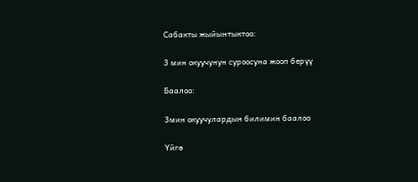Сабакты жыйынтыктоо:

3 мин окуучунун суроосуна жооп берүү

Баалоо:

3мин окуучулардын билимин баалоо

Үйгѳ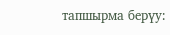тапшырма берүу: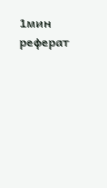1мин реферат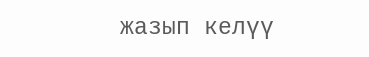жазып келүү